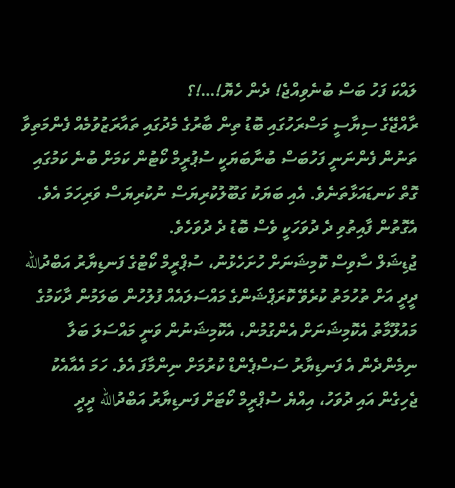ލައްކަ ފަހު ބަސް ބުނެވިއްޖެ! ދެން ހެޔޮ!…!؟
ރާއްޖޭގެ ސިޔާސީ މަސްރަހުގައި ބޮޑު ތިން ބާރުގެ މެދުގައި ތައާރަޒުވުމެއް ފެންމަތިވާ ތަނުން ފެންނަނީ ފަހުބަސް ބުނާބަޔަކީ ސުޕުރީމް ކޯޓުން ކަމަށް ބުނެ ކަމުގައި ގޮތް ކަނޑައަޅާތަނެވެ. އެއި ބަޔަކު ގަބޫލުކުރިޔަސް ނުކުރިޔަސް ވަރިހަމަ އެވެ. އެގޮތުން ފާއިތުވި ދެ ދުވަހަކީ ވެސް ބޮޑު ދެ ދުވަހެވެ.
ޖުޑިޝަލް ސާވިސް ކޮމިޝަނަށް ހުށަހެޅުނު، ސުޕްރީމް ކޯޓުގެ ފަނޑިޔާރު އަބްދުالله ދީދީ އަށް ތުހުމަތު ކުރެވޭ ކޮރަޕްޝަންގެ މައްސަލައެއް ފުލުހުން ބަލަމުން ދާކަމުގެ މައުލޫމާތު އެކޮމިޝަނަށް އެންގުމުން، އެކޮމިޝަނުން ވަނީ މައްސަލަ ބަލާ ނިމެންދެން އެ ފަނޑިޔާރު ސަސްޕެންޑް ކުރުމަށް ނިންމާފަ އެވެ. ހަމަ އެއާއެކު ޖެހިގެން އައި ދުވަހު، އިއްޔެ ސުޕްރީމް ކޯޓަށް ފަނޑިޔާރު އަބްދުالله ދީދީ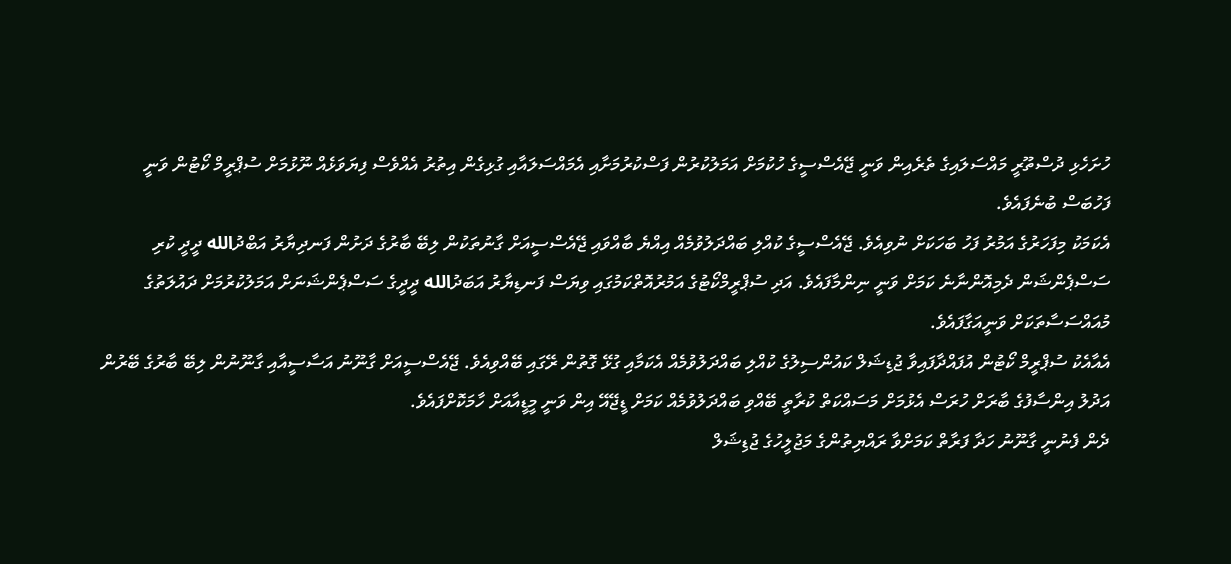ހުށަހެޅި ދުސްތޫރީ މައްސަލައިގެ ތެރެއިން ވަނީ ޖޭއެސްސީގެ ހުކުމަށް އަމަލުކުރުން ފަސްކުރުމަށާއި އެމައްސަލައާއި ގުޅިގެން އިތުރު އެއްވެސް ފިޔަވަޅެއް ނޫޅުމަށް ސުޕްރީމް ކޯޓުން ވަނީ ފަހުބަސް ބުނެފައެވެ.
އެކަމަކު މިފަހަރުގެ އަމުރު ފަހު ބަހަކަށް ނުވިއެވެ. ޖޭއެސްސީގެ ކުއްލި ބައްދަލުވުމެއް އިއްޔެ ބާއްވައި ޖޭއެސްސީއަށް ގާނުތަކުން ލިބޭ ބާރުގެ ދަށުން ފަނދިޔާރު އަބްދުالله ދީދީ ކުރި ސަސްޕެންޝަން ދެމިއޮންނާނެ ކަމަށް ވަނީ ނިންމާފައެވެ. އަދި ސުޕްރީމްކޯޓުގެ އަމުރުއޮތްކަމުގައި ވިޔަސް ފަނޑިޔާރު އަބަދުالله ދީދީގެ ސަސްޕެންޝަނަށް އަމަލުކުރުމަށް ދައުލަތުގެ މުއައްސަސާތަކަށް ވަނީއަގާފައެވެ.
އެއާއެކު ސުޕްރީމް ކޯޓުން އުފައްދާފައިވާ ޖުޑިޝަލް ކައުންސިލުގެ ކުއްލި ބައްދަލުވުމެއް އެކަމާއި ގުޅޭ ގޮތުން ރޭގައި ބޭއްވިއެވެ. ޖޭއެސްސީއަށް ގާނޫނު އަސާސީއާއި ގާނޫނުން ލިބޭ ބާރުގެ ބޭރުން އަދުލު އިންސާފުގެ ބާރަށް ހުރަސް އެޅުމަށް މަސައްކަތް ކުރާތީ ބޭއްވި ބައްދަލުވުމެއް ކަމަށް ޑީޖޭއޭ އިން ވަނީ މީޑީއާއަށް ހާމަކޮށްފައެވެ.
ދެން ފެނުނީ ގާނޫނު ހަދާ ފަރާތް ކަމަށްވާ ރައްޔިތުންގެ މަޖުލީހުގެ ޖުޑިޝަލް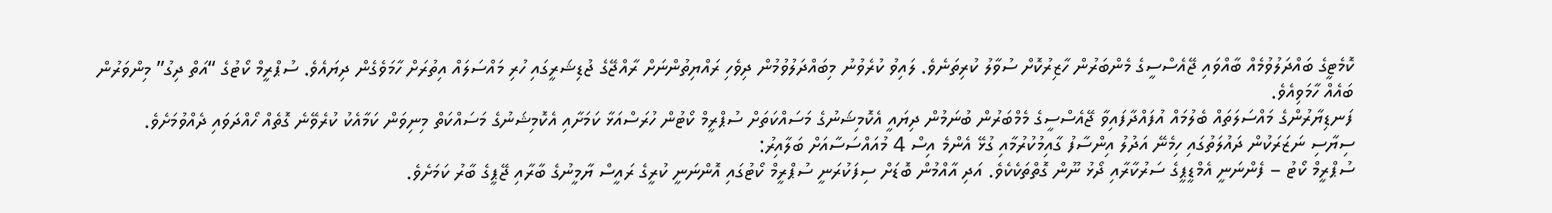ކޮމެޓީގެ ބައްދަލުވުމެއް ބާއްވައި ޖޭއެސްސީގެ މެންބަރުން ހާޒިރުކޮށް ސުވާލު ކުރިތަނެވެ. ލައިވު ކުރެވުނު މިބައްދަލުވުމުން ދިވެހި ރައްޔިތުންނަށް ރާއްޖޭގެ ޖުޑިޝަރީގައި ހުރި މައްސަލައް އިތުރަށް ހާމަވެގެން ދިޔައެވެ. ސުޕްރީމް ކޯޓުގެ “އަތް ދިގު” މިންވަރުން ބައެއް ހާމަވިއެވެ.
ފަނޑިޔާރުންގެ މައްސަލަތައް ބެލުމައް އުފައްދާފައިވާ ޖޭއެސްސީގެ މެމްބަރުން ބުނަމުން ދިޔައީ އެކޮމިޝަނުގެ މަސައްކަތަށް ސުޕްރީމް ކޯޓުން ހުރަސްއަޅާ ކަމަށާއި އެކޮމިޝަނުގެ މަސައްކަތް މިނިވަން ކަމާއެކު ކުރެވޭނެ ގޮތެއް ހޯއްދަވައި ދެއްވުމަށެވެ.
ސިޔާސި ނަޒަރަކުން ދައުލަތުގައި ހިމެނޭ އަދުލު އިންސާފު ގާއިމުކުރުމާއި ގުޅޭ އެންމެ އިސް 4 މުއައްސަސާއަށް ބަލާއިރު:
ސުޕްރީމް ކޯޓު – ފެންނަނީ އެމްޑީޕީގެ ސަރުކާރާއި ދޯޅު ނޫން ގޮތްތަކެކެވެ. އަދި އާއްމުން ބޮޑަށް ސިފަކުރަނީ ސުޕްރީމް ކޯޓުގައި އޮންނަނީ ކުރީގެ ރައީސް ޔާމީނުގެ ބާރާއި ޖޭޕީގެ ބާރު ކަމަށެވެ.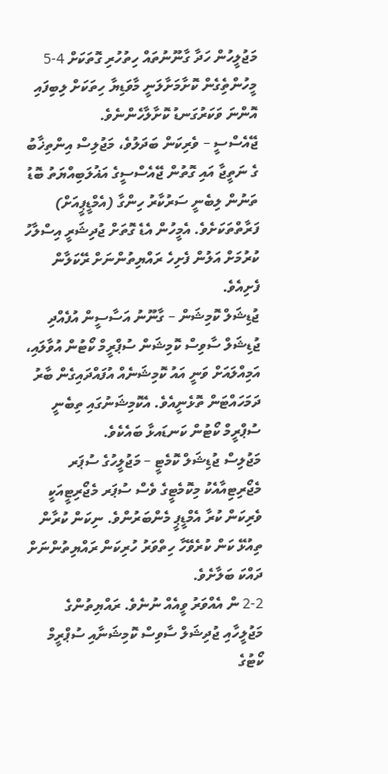މަޖުލީހުން ހަދާ ގާނޫނުތައް ހިތުހުރި ގޮތަކަށް 4-5 މީހުންތިެގެން ކޮށާމަށާލަނީ މާވަޑިޔާ ހިތަކަށް ލިބިފައި އޮންނަ ވަކަރުގަނޑު ކޮށާލާހެންނެވެ.
ޖޭއެސްސީ – ވެރިކަން ބަދަލުވެ، މަޖުލިސް އިންތިޚާބު ގެ ނަތީޖާ އައި ގޮތުން ޖޭއެސްސީގެ އަޣުލަބިއްޔަތު ބޮޑު ތަނުން ލިބެނީ ސަރުކާރު ހިންގާ (އެމްޑީޕީއަށް) ފަރާތްތަކަށެވެ. އެމީހުން އެޑެ ގޮތަށް ޖުދިޝަރީ އިސްލާހު ކުރުމަށް އަލުން ފެށިހެ ރައްޔިތުންނަށް ރޭކަލާން ފެށިއެވެ.
ޖުޑިޝަލް ކޮމިޝަން – ގާނޫނު އަސާސީން އުފެއްދި ޖުޑިޝަލް ސާވިސް ކޮމިޝަން ސުޕްރީމް ކޯޓުން އުވާލައި، އަމިއްލައަށް ވަނީ އައު ކޮމިޝަނެއް އުފައްދައިގެން ބާރު ދަމަހައްޓަން ތޮޅެނީއެވެ. އެކޮމިޝަނުގައި ތިބެނީ ސުޕްރީމް ކޯޓުން ކަނޑައޅާ ބައެކެވެ.
މަޖުލިސް ޖުޑިޝަލް ކޮމެޓީ – މަޖުލީހުގެ ސުޕަރ މެޖޯރިޓިއާއެކު މިކޮމެޓީގެ ވެސް ސުޕަރ މެޖޯރިޓީއަކީ ވެރިކަން ކުރާ އެމްޑީޕީ މެންބަރުންވެ. ނިކަން ކުރާން ތިއުޅޭ ކަން ކުރެވޭހާ ހިތްވަރު ހުރިކަން ރައްޔިތުންނަށް ދައްކަ ބަލާށެވެ.
2-2 ން އެއްވަރު ވީއެއް ނުނެވެ. ރައްޔިތުންގެ މަޖުލީހާއި ޖުދިޝަލް ސާވިސް ކޮމިޝަނާއި ސުޕްރީމް ކޯޓުގެ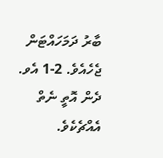ބާރު ދަމަހައްޓަން ޖެހެއެވެ. 2-1 އެވ. ދެން އޮތީ ނެތް އެއްޗެކެވެ.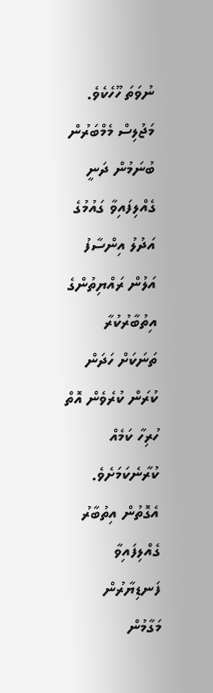ނުވަތަ ހޫހެކެވެ.
މަޖުލިސް މެމްބަރުން ބުނަމުން ދަނީ ގެއްލިފައިވާ ގައުމުގެ އަދުލު އިންސާފު އަލުން ރައްޔިތުންގެ އިތުބާރުކުރާ ތަނަކަށް ހަދަން ކުރަން ކުރެވެން އޮތް ހުރިހާ ކަމެއް ކުރާނެކަމަށެވެ. އެގޮތުން އިތުބާރު ގެއްލިފައިވާ ފަނޑިޔާރުން މަގާމުން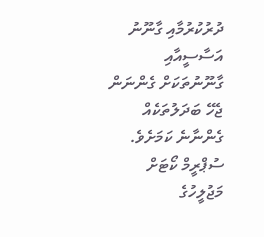ދުރުކުރުމާއި ގާނޫނު އަސާސީއާއި ގާނޫނުތަކަށް ގެންނަން ޖެހޭ ބަދަލުތަކެއް ގެންނާނެ ކަމަށެވެ.
ސުޕްރީމް ކޯޓަށް މަޖުލީހުގެ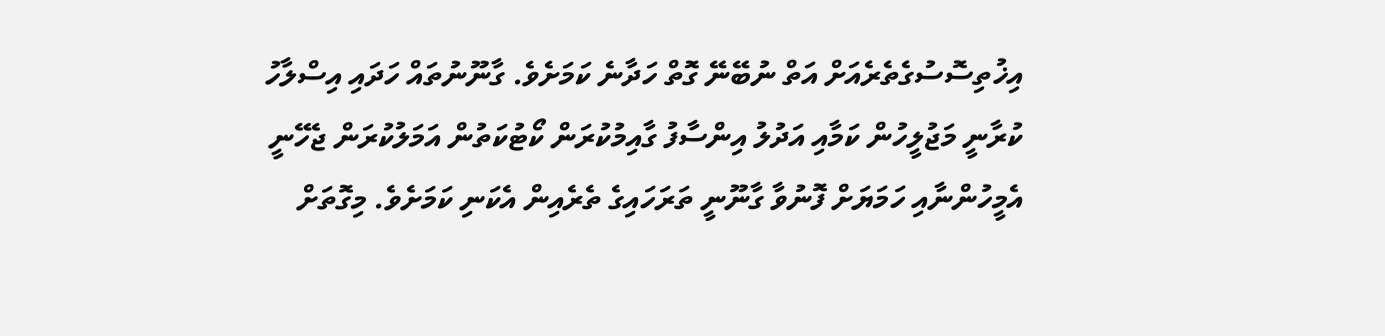އިޚުތިސޮސުގެތެރެއަށް އަތް ނުބޭނޭ ގޮތް ހަދާނެ ކަމަށެވެ. ގާނޫނުތައް ހަދައި އިސްލާހު ކުރާނީ މަޖުލީހުން ކަމާއި އަދުލު އިންސާފު ގާއިމުކުރަން ކޯޓުކަތުން އަމަލުކުރަން ޖެހޭނީ އެމީހުންނާއި ހަމަޔަށް ފޮނުވާ ގާނޫނީ ތަރަހައިގެ ތެރެއިން އެކަނި ކަމަށެވެ. މިގޮތަށް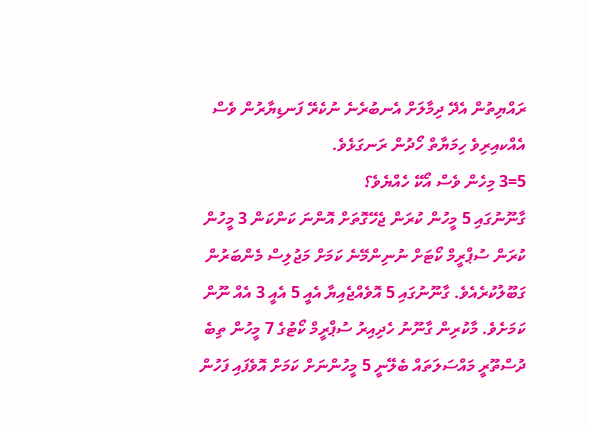ރައްޔިތުން އެދޭ ދިމާލަށް އެނބުރެނެ ނުކެރޭ ފަނޑިޔާރުން ވެސް އެއްކއިރިވެ ހިމަޔާތް ހޯދުން ރަނގަޅެވެ.
5=3 މިހެން ވެސް އޯކޭ ހެއްޔެވެ؟
ގާނޫނުގައި 5 މީހުން ކުރަން ޖެހޭގޮތަށް އޮންނަ ކަންކަން 3 މީހުން ކުރަން ސުޕްރީމް ކޯޓަށް ނުނިންމޭނެ ކަމަށް މަޖުލިސް މެންބަރުން ގަބޫލުކުރެއެވެ. ގާނޫނުގައި 5 އޮވެއްޖެއިޔާ އެއީ 5 އެއީ 3 އެއް ނޫން ކަމަށެވެ. މާކުރިން ގާނޫނު ހެދިއިރު ސުޕްރީމް ކޯޓުގެ 7 މީހުން ތިބެ ދުސްތޫރީ މައްސަލަތައް ބެލޭނީ 5 މީހުންނަށް ކަމަށް އޮވެފައި ފަހުން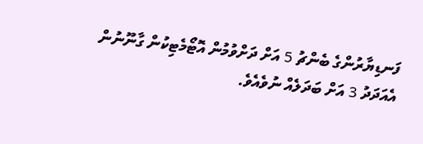ފަނޑިޔާރުންގެ ބެންޗު 5 އަށް ދަށްވުމުން އޮޓޯމެޓިކުން ގާނޫނުން އެއަދަދު 3 އަށް ބަދަލެއް ނުވެއެވެ.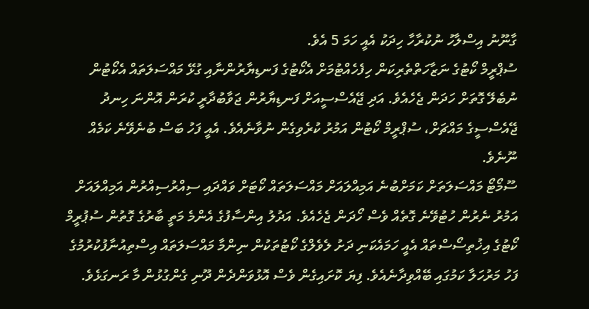ގާނޫނު އިސްލާހު ނުކުރާހާ ހިދަކު އެއީ ހަމަ 5 އެވެ.
ސުޕްރީމް ކޯޓުގެ ނަޒާހަތްތެރިކަން ހިފެހެއްޓުމަށް އެކޯޓުގެ ފަނޑިޔާރުންނާއި ގުޅޭ މައްސަލަތައް އެކޯޓުން ނުބެލޭ ގޮތަށް ހަދަން ޖެހެއެވެ. އަދި ޖޭއެސްސީއަށް ފަނޑިޔާރުން ޖަވާބުދާރީ ކުރަން އޮންނަ ހިނދު ޖޭއެސްސީގެ މައްޗަށް، ސުޕްރީމް ކޯޓުން އަމުރު ކުރެވިގެން ނުވާނެއެވެ. އެއީ ފަހު ބަސް ބުނެވޭނެ ކަމެއް ނޫނެވެ.
ސޫމޯޓޯ މައްސަލަތަށް ކަމަށްބުނެ އަމިއްލައަށް މައްސަލަތައް ކޯޓަށް ވައްދައި ސިއްރުސިއްރުން އަމިއްލައަށް އަމުރު ނެރުން ހުޓުވޭނެ ގޮތެއް ވެސް ހޯދަން ޖެހެއެވެ. އަދުލު އިންސާފުގެ އެންމެ މަތީ ބާރުގެ ގޮތުން ސުޕުރީމް ކޯޓުގެ އިޚުތިސޯސްތައް އެއީ ހަމައެކަނި ދަށު ލެވެލްގެ ކޯޓުތަކުން ނިންމާ މައްސަލަތައް އިސްތިއުނާފުކުރުމުގެ ފަހު މަރުހަލާ ކަމުގައި ބޭއްވިދާނެއެވެ. ފިޔަ ކޮށައިގެން ވެސް އޮޅުވަންދެން ދޫނި ގެންގުޅުން މާ ރަނގަޅެވެ.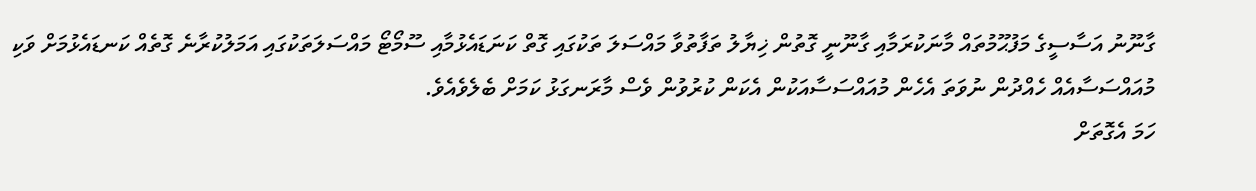ގާނޫނު އަސާސީގެ މަފުޙޫމުތައް މާނަކުރަމާއި ގާނޫނީ ގޮތުން ޚިޔާލު ތަފާތުވާ މައްސަލަ ތަކުގައި ގޮތް ކަނަޑައެޅުމާއި ސޫމޯޓޯ މައްސަލަތަކުގައި އަމަލުކުރާނެ ގޮތެއް ކަނޑައެޅުމަށް ވަކި މުއައްސަސާއެއް ހެއްދުން ނުވަތަ އެހެން މުއައްސަސާއަކުން އެކަން ކުރުވުން ވެސް މާރަނގަޅު ކަމަށް ބެލެވެއެވެ.
ހަމަ އެގޮތަށް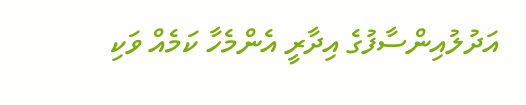އަދުލުއިންސާފުގެ އިދާރީ އެންމެހާ ކަމެއް ވަކި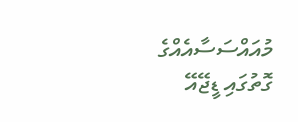މުއައްސަސާއެއްގެ ގޮތުގައި ޑީޖޭއޭ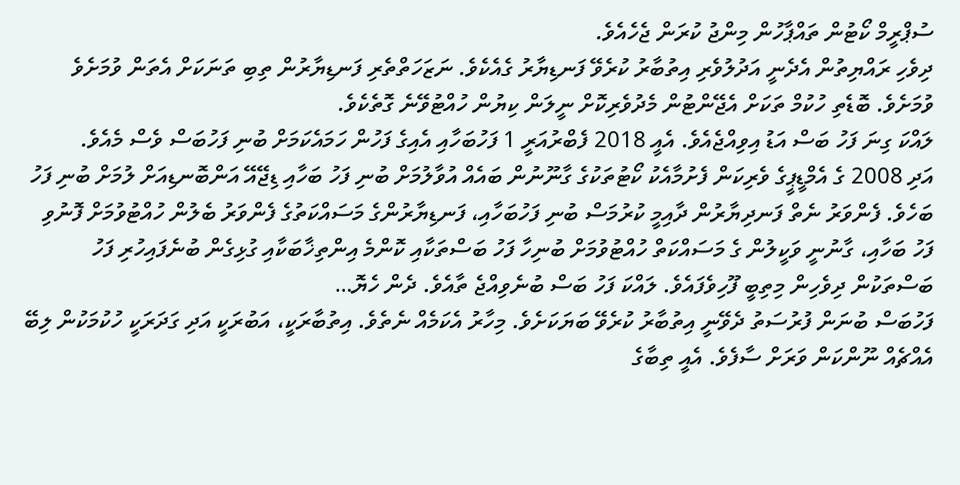ސުޕްރީމް ކޯޓުން ތައްޕާހުން މިންޖު ކުރަން ޖެހެއެވެ.
ދިވެހި ރައްޔިތުން އެދެނީ އަދުލުވެރި އިތުބާރު ކުރެވޭ ފަނޑިޔާރު ގެއެކެވެ. ނަޒަހަތްތެރި ފަނޑިޔާރުން ތިބި ތަނަކަށް އެތަން ވުމަށެވެ ވުމަށެވެ. ބޮޑެތި ހުކުމް ތަކަށް އެޖޭންޓުން މެދުވެރިކޮށް ނީލަން ކިޔުން ހުއްޓުވޭނެ ގޮތެކެވެ.
ލައްކަ ގިނަ ފަހު ބަސް އަޑު އިވިއްޖެއެވެ. އެއީ 2018 ފެބްރުއަރީ 1 ފަހުބަހާއި އެއިގެ ފަހުން ހަމައެކަމަށް ބުނި ފަހުބަސް ވެސް މެއެވެ.
އަދި 2008 ގެ އެމްޑީޕީގެ ވެރިކަން ފެށުމާއެކު ކޯޓުތަކުގެ ގާނޫނުން ބައެއް އުވާލުމަށް ބުނި ފަހު ބަހާއި ޑިޖޭއޭ އަންބޮނޑިއަށް ލުމަށް ބުނި ފަހު ބަހެވެ. ފެންވަރު ނެތް ފަނދިޔާރުން ދާއިމީ ކުރުމަސް ބުނި ފަހުބަހާއި، ފަނޑިޔާރުންގެ މަސައްކަތުގެ ފެންވަރު ބެލުން ހުއްޓުވުމަށް ފޮނުވި ފަހު ބަހާއި، ގާނުނީ ވަކީލުން ގެ މަސައްކަތް ހުއްޓުވުމަށް ބުނިހާ ފަހު ބަސްތަކާއި ކޮންމެ އިންތިޚާބަކާއި ގުޅިގެން ބުނެފައިހުރި ފަހު ބަސްތަކުން ދިވެހިން މިތިބީ ފޫހިވެފައެވެ. ލައްކަ ފަހު ބަސް ބުނެވިއްޖެ ތާއެވެ. ދެން ހެޔޮ…
ފަހުބަސް ބުނަން ފުރުސަތު ދެވޭނީ އިތުބާރު ކުރެވޭ ބަޔަކަށެވެ. މިހާރު އެކަމެއް ނެތެވެ. އިތުބާރަކީ، އަބުރަކީ އަދި ގަދަރަކީ ހުކުމަކުން ލިބޭ އެއްޗެއް ނޫންކަން ވަރަށް ސާފެވެ. އެއީ ތިބާގެ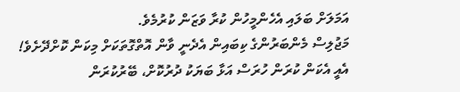އަމަލަށް ބަލައި އެހެންމީހުން ކުރާ ވަޒަން ކުރުމެވެ.
މަޖުލިސް މެންބަރުންގެ ކިބައިން އެދެނީ ވާން އޮތްގޮތަކަށް މިކަން ކޮށްދޭށެވެ! އެއީ އެކަން ކުރަން ހުރަސް އަޅާ ބަޔަކު ދުރުކޮށް، ބޭރުކުރަން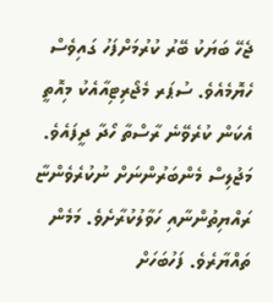ޖެހޭ ބަޔަކު ބޭރު ކުރުމަށްފަހު ގައިވެސް ހެޔޮމެއެވެ. ސުޕަރ މެޖޯރިޓިއާއެކު މިއޮތީ އެކަން ކުރެވޭނެ ރާސްތާ ހޯދާ ދީފައެވެ. މަޖުލިސް މެންބަރުންނަށް ނުކުރެވެންޏާ ރައްޔިތުންނާއި ހަވާލުކުރާށެވެ. މަމެން ތައްޔާރެވެ. ފަހުބަހަށް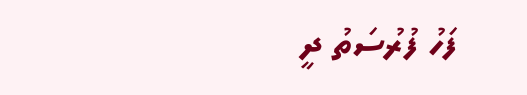ފަހު ފުރުސަތު ދީ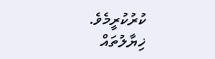ކުރުކުރީމެވެ.
ޚިޔާލުތައް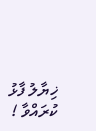ޚިޔާލު ފާޅު ކުރައްވާ !